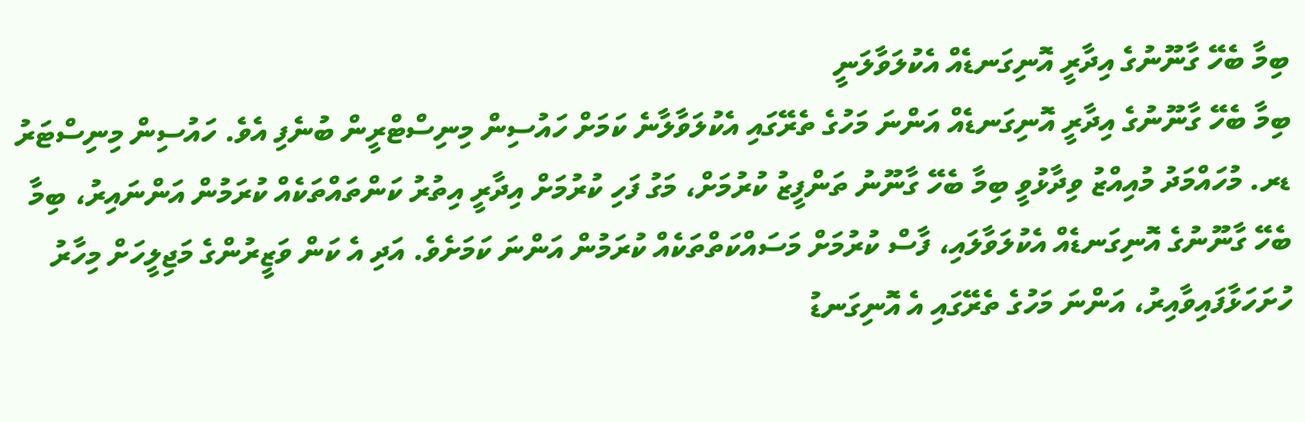ބިމާ ބެހޭ ގާނޫނުގެ އިދާރީ އޮނިގަނޑެއް އެކުލަވާލަނީ
ބިމާ ބެހޭ ގާނޫނުގެ އިދާރީ އޮނިގަނޑެއް އަންނަ މަހުގެ ތެރޭގައި އެކުލަވާލާނެ ކަމަށް ހައުސިން މިނިސްޓްރީން ބުނެފި އެވެ. ހައުސިން މިނިސްޓަރު ޑރ. މުހައްމަދު މުއިއްޒު ވިދާޅުވީ ބިމާ ބެހޭ ގާނޫނު ތަންފީޒު ކުރުމަށް، މަގު ފަހި ކުރުމަށް އިދާރީ އިތުރު ކަންތައްތަކެއް ކުރަމުން އަންނައިރު، ބިމާ ބެހޭ ގާނޫނުގެ އޮނިގަނޑެއް އެކުލަވާލައި، ފާސް ކުރުމަށް މަސައްކަތްތަކެއް ކުރަމުން އަންނަ ކަމަށެވެ. އަދި އެ ކަން ވަޒީރުންގެ މަޖިލީހަށް މިހާރު ހުށަހަޅާފައިވާއިރު، އަންނަ މަހުގެ ތެރޭގައި އެ އޮނިގަނޑު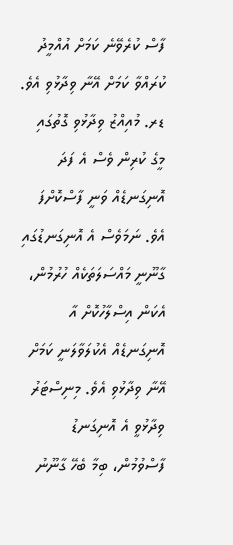ފާސް ކުރެވޭނެ ކަމަށް އުއްމީދު ކުރައްވާ ކަމަށް އޭނާ ވިދާޅުވި އެވެ. ޑރ. މުއިއްޒު ވިދާޅުވި ގޮތުގައި މީގެ ކުރިން ވެސް އެ ފަދަ އޮނިގަނޑެއް ވަނީ ފާސްކޮށްފަ އެވެ. ނަމަވެސް އެ އޮނިގަނޑުގައި ގާނޫނީ މައްސަލަތަކެއް ހުރުމުން، އެކަން އިސްލާހުކޮށް އާ އޮނިގަނޑެއް އެކުލަވާލަނީ ކަމަށް އޭނާ ވިދާޅުވި އެވެ. މިނިސްޓަރު ވިދާޅުވީ އެ އޮނިގަނޑު ފާސްވުމުން، ބިމާ ބެހޭ ގާނޫނު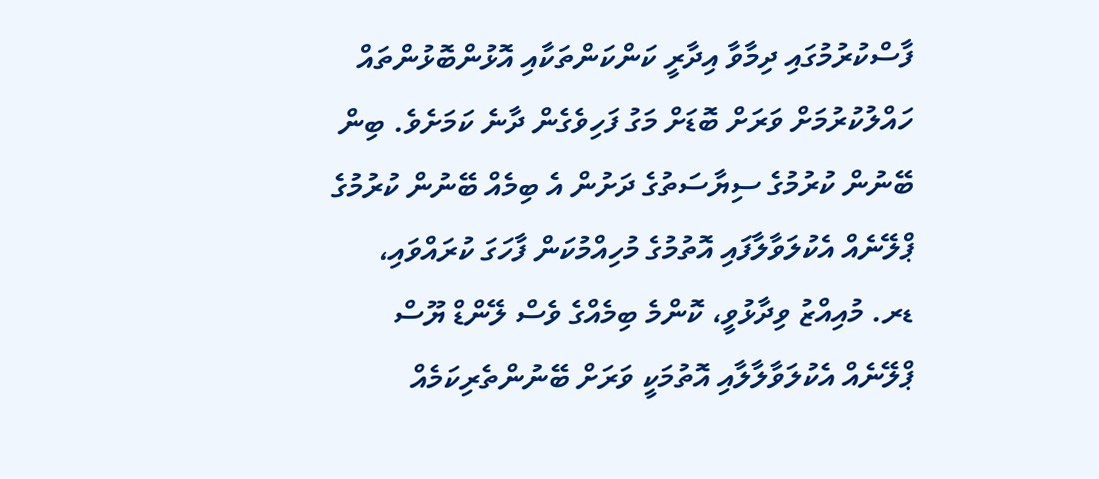ފާސްކުރުމުގައި ދިމާވާ އިދާރީ ކަންކަންތަކާއި އޮޅުންބޮޅުންތައް ހައްލުކުރުމަށް ވަރަށް ބޮޑަށް މަގު ފަހިވެގެން ދާނެ ކަމަށެވެ. ބިން ބޭނުން ކުރުމުގެ ސިޔާސަތުގެ ދަށުން އެ ބިމެއް ބޭނުން ކުރުމުގެ ޕްލޭނެއް އެކުލަވާލާފައި އޮތުމުގެ މުހިއްމުކަން ފާހަގަ ކުރައްވައި، ޑރ. މުއިއްޒު ވިދާޅުވީ، ކޮންމެ ބިމެއްގެ ވެސް ލޭންޑް ޔޫސް ޕްލޭނެއް އެކުލަވާލާލާއި އޮތުމަކީ ވަރަށް ބޭނުންތެރިކަމެއް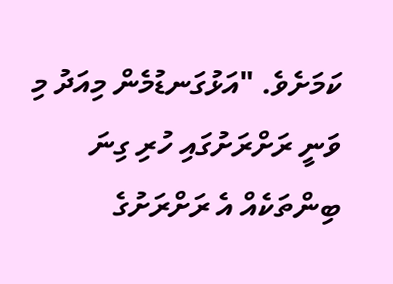ކަމަށެވެ. "އަޅުގަނޑުމެން މިއަދު މި ވަނީ ރަށްރަށުގައި ހުރި ގިނަ ބިންތަކެއް އެ ރަށްރަށުގެ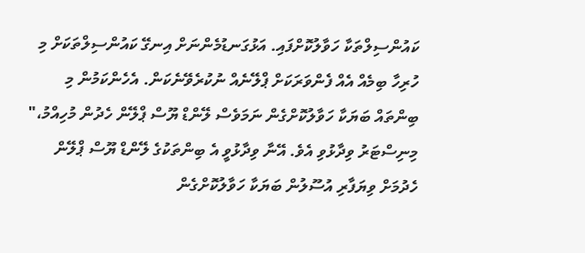ކައުންސިލްތަކާ ހަވާލުކޮށްފައި. އަޅުގަނޑުމެންނަށް އިނގޭ ކައުންސިލްތަކަށް މި ހުރިހާ ބިމެއް އެއް ފެންވަރަކަށް ޕްލޭނެއް ނުކުރެވޭނެކަން. އެހެންކަމުން މި ބިންތައް ބަޔަކާ ހަވާލުކޮށްގެން ނަމަވެސް ލޭންޑް ޔޫސް ޕްލޭން ހެދުން މުހިއްމު،" މިނިސްޓަރު ވިދާޅުވި އެވެ. އޭނާ ވިދާޅުވީ އެ ބިންތަކުގެ ލޭންޑް ޔޫސް ޕްލޭން ހެދުމަށް ވިޔަފާރި އުސޫލުން ބަޔަކާ ހަވާލުކޮށްގެން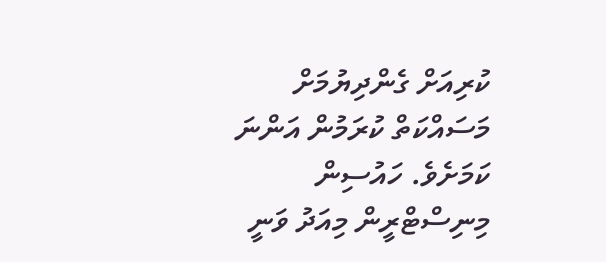ކުރިއަށް ގެންދިޔުމަށް މަސައްކަތް ކުރަމުން އަންނަ ކަމަށެވެ. ހައުސިން މިނިސްޓްރީން މިއަދު ވަނީ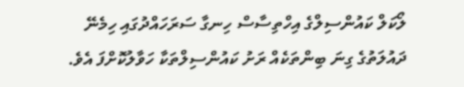ލޯކަލް ކައުންސިލްގެ އިހްތިސާސް ހިނގާ ސަރަހައްދުގައި ހިމެނޭ ދައުލަތުގެ ގިނަ ބިންތަކެއް ރަށު ކައުންސިލްތަކާ ހަވާލުކޮށްފަ އެވެ.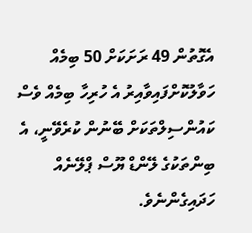އެގޮތުން 49 ރަށަކަށް 50 ބިމެއް ހަވާލުކޮށްފައިވާއިރު އެ ހުރިހާ ބިމެއް ވެސް ކައުންސިލްތަކަށް ބޭނުން ކުރެވޭނީ، އެ ބިންތަކުގެ ލޭންޑް ޔޫސް ޕްލޭނެއް ހަދައިގެންނެވެ.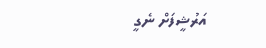އަރުޝީފަށް ނެގީ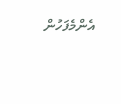އެންމެފަހުން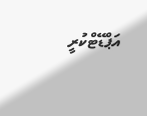އަޕްޑޭޓްކުރީ